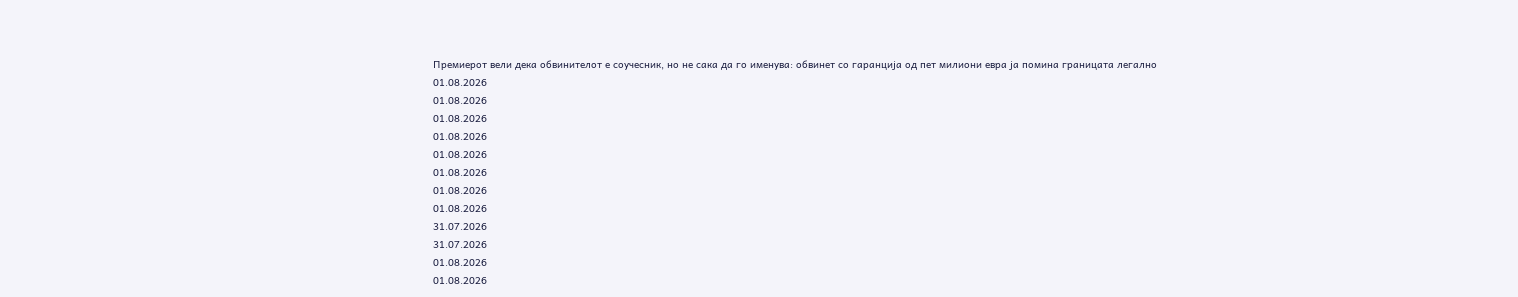Премиерот вели дека обвинителот е соучесник, но не сака да го именува: обвинет со гаранција од пет милиони евра ја помина границата легално
01.08.2026
01.08.2026
01.08.2026
01.08.2026
01.08.2026
01.08.2026
01.08.2026
01.08.2026
31.07.2026
31.07.2026
01.08.2026
01.08.2026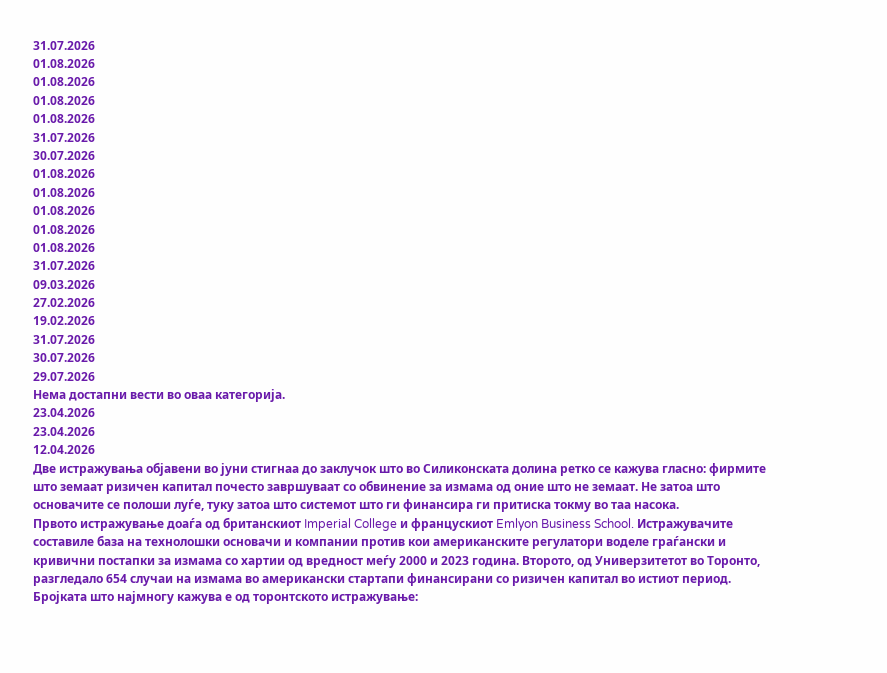31.07.2026
01.08.2026
01.08.2026
01.08.2026
01.08.2026
31.07.2026
30.07.2026
01.08.2026
01.08.2026
01.08.2026
01.08.2026
01.08.2026
31.07.2026
09.03.2026
27.02.2026
19.02.2026
31.07.2026
30.07.2026
29.07.2026
Нема достапни вести во оваа категорија.
23.04.2026
23.04.2026
12.04.2026
Две истражувања објавени во јуни стигнаа до заклучок што во Силиконската долина ретко се кажува гласно: фирмите што земаат ризичен капитал почесто завршуваат со обвинение за измама од оние што не земаат. Не затоа што основачите се полоши луѓе, туку затоа што системот што ги финансира ги притиска токму во таа насока.
Првото истражување доаѓа од британскиот Imperial College и францускиот Emlyon Business School. Истражувачите составиле база на технолошки основачи и компании против кои американските регулатори воделе граѓански и кривични постапки за измама со хартии од вредност меѓу 2000 и 2023 година. Второто, од Универзитетот во Торонто, разгледало 654 случаи на измама во американски стартапи финансирани со ризичен капитал во истиот период.
Бројката што најмногу кажува е од торонтското истражување: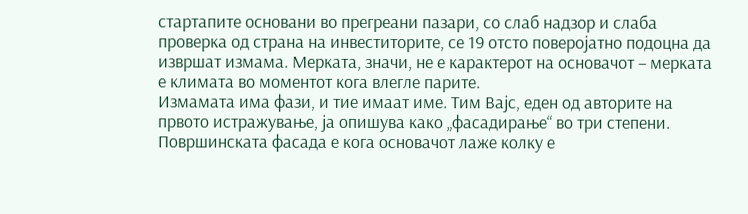стартапите основани во прегреани пазари, со слаб надзор и слаба проверка од страна на инвеститорите, се 19 отсто поверојатно подоцна да извршат измама. Мерката, значи, не е карактерот на основачот – мерката е климата во моментот кога влегле парите.
Измамата има фази, и тие имаат име. Тим Вајс, еден од авторите на првото истражување, ја опишува како „фасадирање“ во три степени. Површинската фасада е кога основачот лаже колку е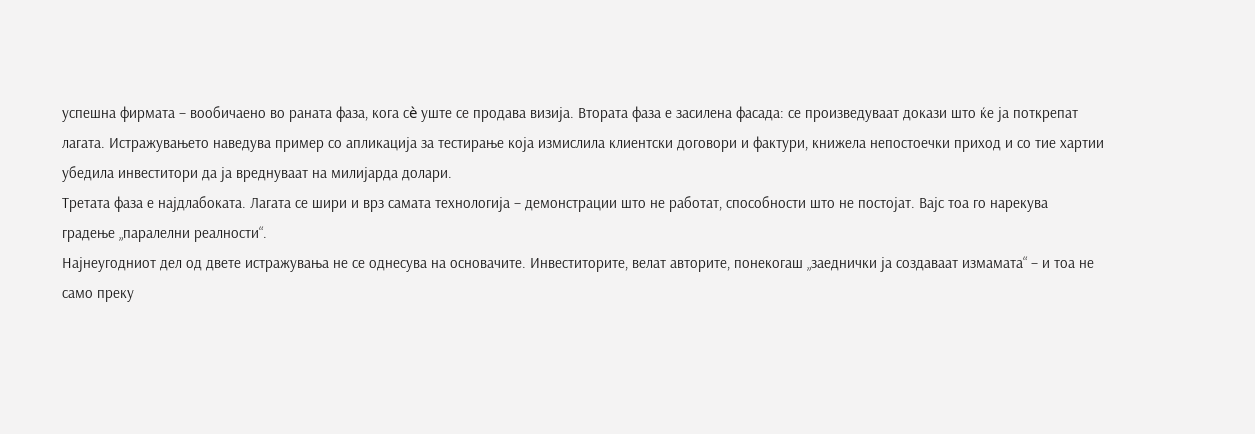успешна фирмата – вообичаено во раната фаза, кога сè уште се продава визија. Втората фаза е засилена фасада: се произведуваат докази што ќе ја поткрепат лагата. Истражувањето наведува пример со апликација за тестирање која измислила клиентски договори и фактури, книжела непостоечки приход и со тие хартии убедила инвеститори да ја вреднуваат на милијарда долари.
Третата фаза е најдлабоката. Лагата се шири и врз самата технологија – демонстрации што не работат, способности што не постојат. Вајс тоа го нарекува градење „паралелни реалности“.
Најнеугодниот дел од двете истражувања не се однесува на основачите. Инвеститорите, велат авторите, понекогаш „заеднички ја создаваат измамата“ – и тоа не само преку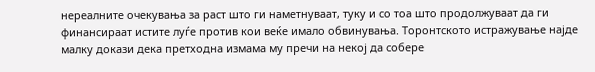нереалните очекувања за раст што ги наметнуваат, туку и со тоа што продолжуваат да ги финансираат истите луѓе против кои веќе имало обвинувања. Торонтското истражување најде малку докази дека претходна измама му пречи на некој да собере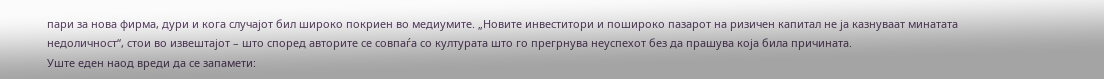пари за нова фирма, дури и кога случајот бил широко покриен во медиумите. „Новите инвеститори и пошироко пазарот на ризичен капитал не ја казнуваат минатата недоличност“, стои во извештајот – што според авторите се совпаѓа со културата што го прегрнува неуспехот без да прашува која била причината.
Уште еден наод вреди да се запамети: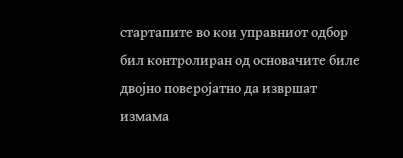стартапите во кои управниот одбор бил контролиран од основачите биле двојно поверојатно да извршат измама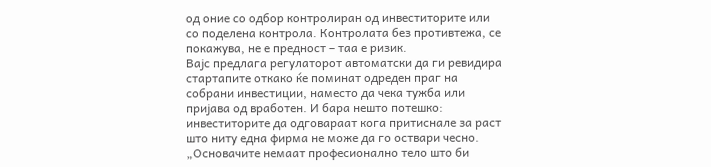од оние со одбор контролиран од инвеститорите или со поделена контрола. Контролата без противтежа, се покажува, не е предност – таа е ризик.
Вајс предлага регулаторот автоматски да ги ревидира стартапите откако ќе поминат одреден праг на собрани инвестиции, наместо да чека тужба или пријава од вработен. И бара нешто потешко: инвеститорите да одговараат кога притиснале за раст што ниту една фирма не може да го оствари чесно. „Основачите немаат професионално тело што би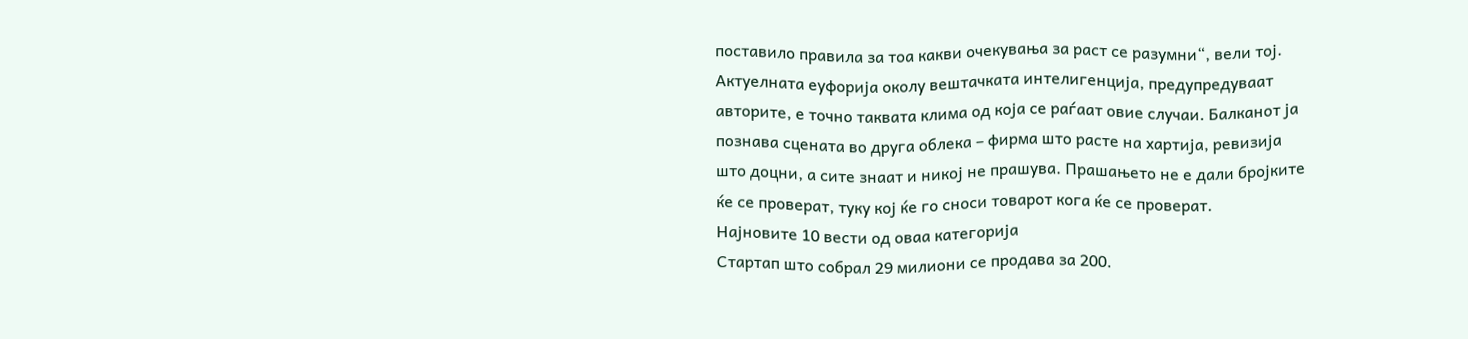поставило правила за тоа какви очекувања за раст се разумни“, вели тој.
Актуелната еуфорија околу вештачката интелигенција, предупредуваат авторите, е точно таквата клима од која се раѓаат овие случаи. Балканот ја познава сцената во друга облека – фирма што расте на хартија, ревизија што доцни, а сите знаат и никој не прашува. Прашањето не е дали бројките ќе се проверат, туку кој ќе го сноси товарот кога ќе се проверат.
Најновите 10 вести од оваа категорија
Стартап што собрал 29 милиони се продава за 200.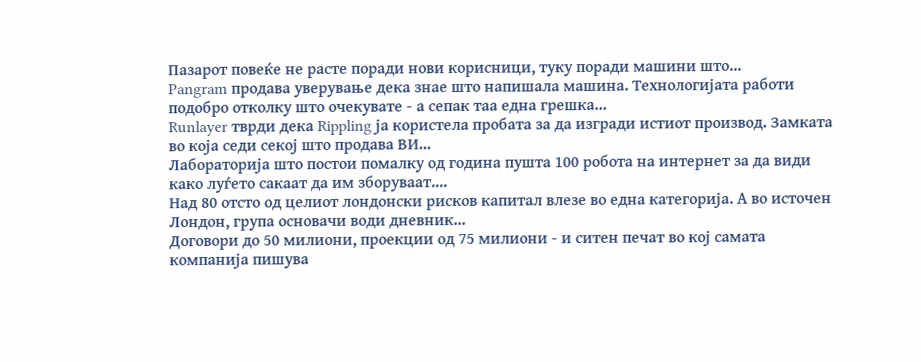Пазарот повеќе не расте поради нови корисници, туку поради машини што...
Pangram продава уверување дека знае што напишала машина. Технологијата работи подобро отколку што очекувате - а сепак таа една грешка...
Runlayer тврди дека Rippling ја користела пробата за да изгради истиот производ. Замката во која седи секој што продава ВИ...
Лабораторија што постои помалку од година пушта 100 робота на интернет за да види како луѓето сакаат да им зборуваат....
Над 80 отсто од целиот лондонски рисков капитал влезе во една категорија. А во источен Лондон, група основачи води дневник...
Договори до 50 милиони, проекции од 75 милиони - и ситен печат во кој самата компанија пишува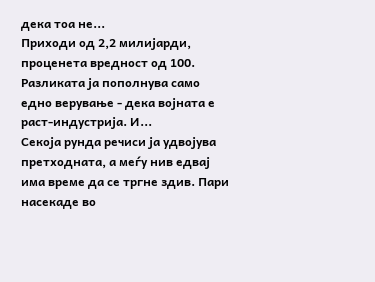дека тоа не...
Приходи од 2,2 милијарди, проценета вредност од 100. Разликата ја пополнува само едно верување - дека војната е раст-индустрија. И...
Секоја рунда речиси ја удвојува претходната, а меѓу нив едвај има време да се тргне здив. Пари насекаде во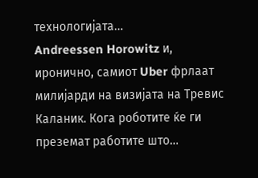технологијата...
Andreessen Horowitz и, иронично, самиот Uber фрлаат милијарди на визијата на Тревис Каланик. Кога роботите ќе ги преземат работите што...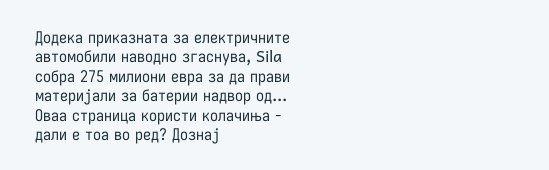Додека приказната за електричните автомобили наводно згаснува, Sila собра 275 милиони евра за да прави материјали за батерии надвор од...
Оваа страница користи колачиња - дали е тоа во ред? Дознај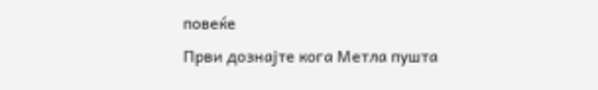повеќе
Први дознајте кога Метла пушта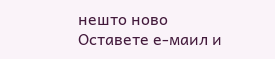нешто ново
Оставете е-маил и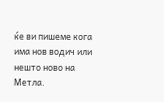ќе ви пишеме кога има нов водич или нешто ново на Метла.